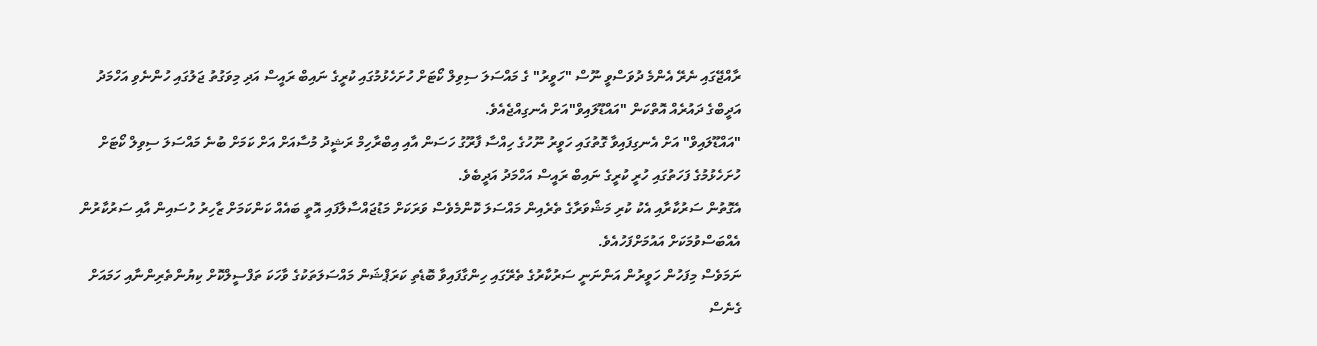ރާއްޖޭގައި ނެރޭ އެންމެ ދުވަސްވީ ނޫސް "ހަވީރު" ގެ މައްސަލަ ސިވިލް ކޯޓަށް ހުށަހެޅުމުގައި ކުރީގެ ނައިބް ރައީސް އަދި މިވަގުތު ޖަލުގައި ހުންނެވި އަހްމަދު އަދީބްގެ ދައުރެއް އޮތްކަން "އައްޑޫލައިވް"އަށް އެނގިއްޖެއެވެ.
"އައްޑޫލައިވް" އަށް އެނގިފައިވާ ގޮތުގައި ހަވީރު ނޫހުގެ ހިއްސާ ފާރޫގު ހަސަން އާއި އިބްރާހިމް ރަޝީދު މުސާއަށް އަށް ކަމަށް ބުނެ މައްސަލަ ސިވިލް ކޯޓަށް ހުށަހެޅުމުގެ ފަހަތުގައި ހުރީ ކުރީގެ ނައިބް ރައީސް އަހްމަދު އަދީބެވެ.
އެގޮތުން ސަރުކާރާއި އެކު ކުރި މަޝްވަރާގެ ތެރެއިން މައްސަލަ ކޮންމެވެސް ވަރަކަށް މަޑުޖައްސާލާފައި އޮތީ ބައެއް ކަންކަމަށް ޒާހިރު ހުސައިން އާއި ސަރުކާރުން އެއްބަސްވުމަކަށް އައުމަށްފަހުއެވެ.
ނަމަވެސް މިފަހުން ހަވީރުން އަންނަނީ ސަރުކާރުގެ ތެރޭގައި ހިންގާފައިވާ ބޮޑެތި ކަރަޕްޝަން މައްސަލަތަކުގެ ވާހަކަ ތަފްސީލްކޮށް ކިޔުންތެރިންނާއި ހަމައަށް ގެނެސް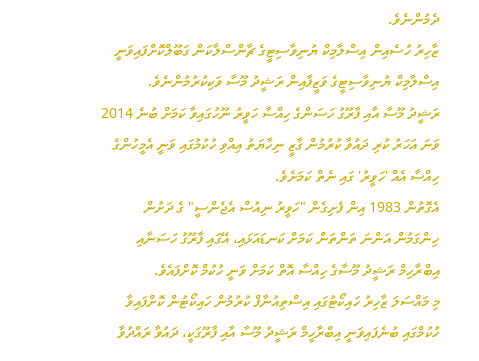ދެމުންނެވެ.
ޒާހިރު ހުސެއިން އިސްލާމިކް ޔުނިވާސިޓީގެ ޗާންސްލާކަން ގަބޫލްކޮށްފައިވަނީ އިސްލާމިކް ޔުނިވާސިޓީގެ ވަޒީފާއިން ރަޝީދު މޫސާ ވަކިކުރުމުންނެވެ.
ރަޝީދު މޫސާ އާއި ފާރޫގު ހަސަންގެ ހިއްސާ ހަވީރު ނޫހުގައިވާ ކަމަށް ބުނެ 2014 ވަނަ އަހަރު ކުރި ދައުވާ ކުރުމުން ގާޒީ ނިހާޔަތު އިއްވި ހުކުމުގައި ވަނީ އެމީހުންގެ ހިއްސާ އެއް 'ހަވީރު' ގައި ނެތް ކަމަށެވެ.
އެގޮތުން 1983 އިން ފެށިގެން "ހަވީރު ނިއުސް އެޖެންސީ" ގެ ދަށުން ހިންގަމުން އަންނަ ތަންތަން ކަމަށް ކަނޑައަޅައި، އޭގައި ފާރޫގު ހަސަނާއި އިބްރާހިމް ރަޝީދު މޫސާގެ ހިއްސާ އޮތް ކަމަށް ވަނީ ހުކުމް ކޮށްފައެވެ.
މި މައްސަލަ ޒާހިރު ހައިކޯޓުގައި އިސްތިއުނާފް ކުރުމުން ހައިކޯޓުން ކޮށްފައިވާ ހުކުމްގައި ބުނެފައިވަނީ އިބްރާހީމް ރަޝީދު މޫސާ އާއި ފާރޫގަކީ، ދައުވާ ރައްދުވާ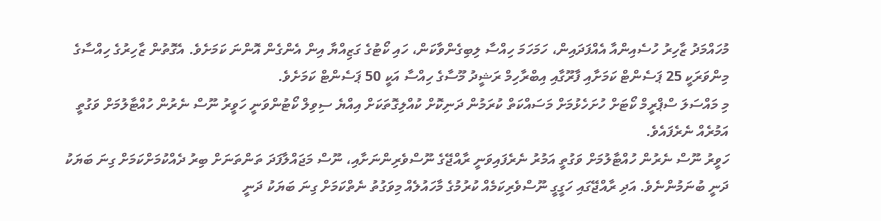މުހައްމަދު ޒާހިރު ހުސެއިންއާ އެއްފަދައިން، ހަމަހަމަ ހިއްސާ ލިބިގެންވާކަން، ހައި ކޯޓުގެ ގަޒިއްޔާ އިން އެންގެން އޮންނަ ކަމަށެވެ. އެގޮތުން ޒާހިރުގެ ހިއްސާގެ މިންވަރަކީ 25 ޕަސެންޓް ކަމަށާއި ފާރޫގާއި އިބްރާހިމް ރަޝީދު މޫސާގެ ހިއްސާ އަކީ 50 ޕަސެންޓް ކަމަށެވެ.
މި މައްސަލަ ސްޕްރީމް ކޯޓަށް ހުށަހެޅުމަށް މަސައްކަތް ކުރަމުން ދަނިކޮށް ކުއްލިގޮތަކަށް އިއްޔެ ސިވިލް ކޯޓުންވަނީ ހަވީރު ނޫސް ނެރުން ހުއްޓާލުމަށް ވަގުތީ އަމުރެއް ނެރެފައެވެ.
ހަވީރު ނޫސް ނެރުން ހުއްޓާލުމަށް ވަގުތީ އަމުރު ނެރެފައިވަނީ ރާއްޖޭގެ ނޫސްވެރިންނަށާއި، ނޫސް މަޖައްލާފަދަ ތަންތަނަށް ބިރު ދެއްކުމަށްކަމަށް ގިނަ ބަޔަކު ދަނީ ބުނަމުންނެވެ. އަދި ރާއްޖޭގައި ހަގީގީ ނޫސްވެރިކަމެއް ކުރުމުގެ މާހައުލެއް މިވަގުތު ނެތްކަމަށް ގިނަ ބަޔަކު ދަނީ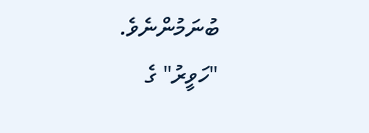ބުނަމުންނެވެ.
"ހަވީރު" ގެ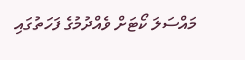މައްސަލަ ކޯޓަށް ވެއްދުމުގެ ފަހަތުގައި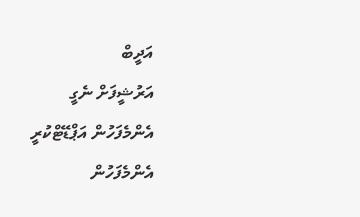އަދީބް
އަރުޝީފަށް ނެގީ
އެންމެފަހުން އަޕްޑޭޓްކުރީ
އެންމެފަހުން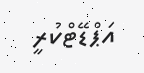އަޕްޑޭޓްކުރީ